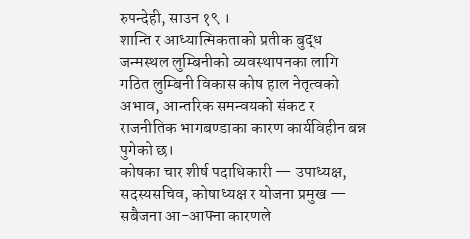रुपन्देही, साउन १९ ।
शान्ति र आध्यात्मिकताको प्रतीक बुद्ध जन्मस्थल लुम्बिनीको व्यवस्थापनका लागि गठित लुम्बिनी विकास कोष हाल नेतृत्वको अभाव, आन्तरिक समन्वयको संकट र राजनीतिक भागबण्डाका कारण कार्यविहीन बन्न पुगेको छ।
कोषका चार शीर्ष पदाधिकारी — उपाध्यक्ष, सदस्यसचिव, कोषाध्यक्ष र योजना प्रमुख — सबैजना आ-आफ्ना कारणले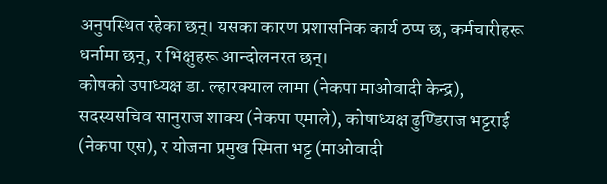अनुपस्थित रहेका छन्। यसका कारण प्रशासनिक कार्य ठप्प छ, कर्मचारीहरू धर्नामा छन्, र भिक्षुहरू आन्दोलनरत छन्।
कोषको उपाध्यक्ष डा. ल्हारक्याल लामा (नेकपा माओवादी केन्द्र), सदस्यसचिव सानुराज शाक्य (नेकपा एमाले), कोषाध्यक्ष ढुण्डिराज भट्टराई (नेकपा एस), र योजना प्रमुख स्मिता भट्ट (माओवादी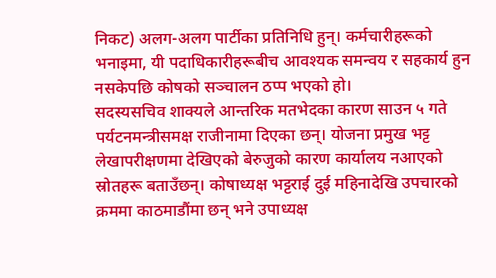निकट) अलग-अलग पार्टीका प्रतिनिधि हुन्। कर्मचारीहरूको भनाइमा, यी पदाधिकारीहरूबीच आवश्यक समन्वय र सहकार्य हुन नसकेपछि कोषको सञ्चालन ठप्प भएको हो।
सदस्यसचिव शाक्यले आन्तरिक मतभेदका कारण साउन ५ गते पर्यटनमन्त्रीसमक्ष राजीनामा दिएका छन्। योजना प्रमुख भट्ट लेखापरीक्षणमा देखिएको बेरुजुको कारण कार्यालय नआएको स्रोतहरू बताउँछन्। कोषाध्यक्ष भट्टराई दुई महिनादेखि उपचारको क्रममा काठमाडौंमा छन् भने उपाध्यक्ष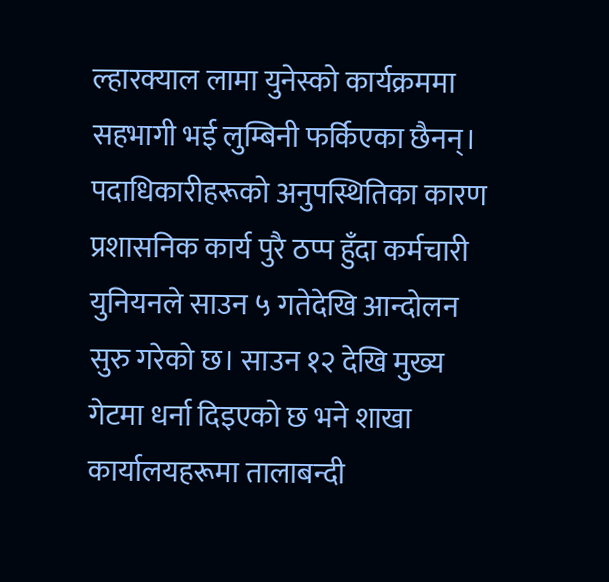ल्हारक्याल लामा युनेस्को कार्यक्रममा सहभागी भई लुम्बिनी फर्किएका छैनन्।
पदाधिकारीहरूको अनुपस्थितिका कारण प्रशासनिक कार्य पुरै ठप्प हुँदा कर्मचारी युनियनले साउन ५ गतेदेखि आन्दोलन सुरु गरेको छ। साउन १२ देखि मुख्य गेटमा धर्ना दिइएको छ भने शाखा कार्यालयहरूमा तालाबन्दी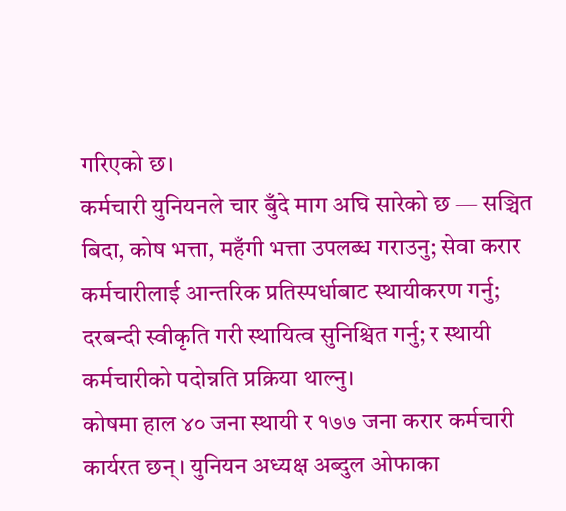गरिएको छ।
कर्मचारी युनियनले चार बुँदे माग अघि सारेको छ — सञ्चित बिदा, कोष भत्ता, महँगी भत्ता उपलब्ध गराउनु; सेवा करार कर्मचारीलाई आन्तरिक प्रतिस्पर्धाबाट स्थायीकरण गर्नु; दरबन्दी स्वीकृति गरी स्थायित्व सुनिश्चित गर्नु; र स्थायी कर्मचारीको पदोन्नति प्रक्रिया थाल्नु।
कोषमा हाल ४० जना स्थायी र १७७ जना करार कर्मचारी कार्यरत छन्। युनियन अध्यक्ष अब्दुल ओफाका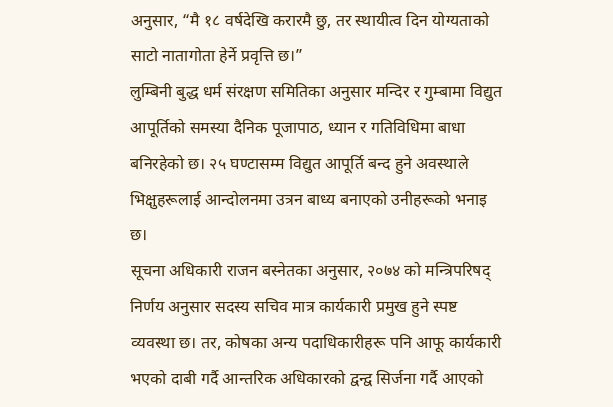अनुसार, “मै १८ वर्षदेखि करारमै छु, तर स्थायीत्व दिन योग्यताको साटो नातागोता हेर्ने प्रवृत्ति छ।”
लुम्बिनी बुद्ध धर्म संरक्षण समितिका अनुसार मन्दिर र गुम्बामा विद्युत आपूर्तिको समस्या दैनिक पूजापाठ, ध्यान र गतिविधिमा बाधा बनिरहेको छ। २५ घण्टासम्म विद्युत आपूर्ति बन्द हुने अवस्थाले भिक्षुहरूलाई आन्दोलनमा उत्रन बाध्य बनाएको उनीहरूको भनाइ छ।
सूचना अधिकारी राजन बस्नेतका अनुसार, २०७४ को मन्त्रिपरिषद् निर्णय अनुसार सदस्य सचिव मात्र कार्यकारी प्रमुख हुने स्पष्ट व्यवस्था छ। तर, कोषका अन्य पदाधिकारीहरू पनि आफू कार्यकारी भएको दाबी गर्दै आन्तरिक अधिकारको द्वन्द्व सिर्जना गर्दै आएको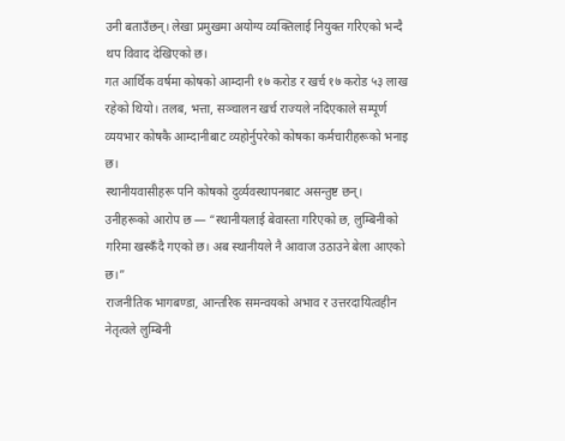उनी बताउँछन्। लेखा प्रमुखमा अयोग्य व्यक्तिलाई नियुक्त गरिएको भन्दै थप विवाद देखिएको छ।
गत आर्थिक वर्षमा कोषको आम्दानी १७ करोड र खर्च १७ करोड ५३ लाख रहेको थियो। तलब, भत्ता, सञ्चालन खर्च राज्यले नदिएकाले सम्पूर्ण व्ययभार कोषकै आम्दानीबाट व्यहोर्नुपरेको कोषका कर्मचारीहरूको भनाइ छ।
स्थानीयवासीहरू पनि कोषको दुर्व्यवस्थापनबाट असन्तुष्ट छन्। उनीहरूको आरोप छ — “स्थानीयलाई बेवास्ता गरिएको छ, लुम्बिनीको गरिमा खस्कँदै गएको छ। अब स्थानीयले नै आवाज उठाउने बेला आएको छ।”
राजनीतिक भागबण्डा, आन्तरिक समन्वयको अभाव र उत्तरदायित्वहीन नेतृत्वले लुम्बिनी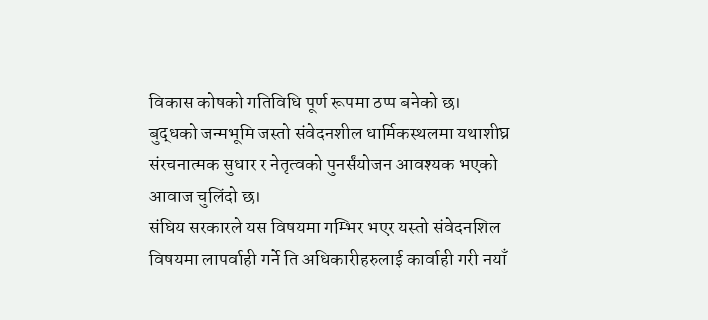विकास कोषको गतिविधि पूर्ण रूपमा ठप्प बनेको छ। बुद्धको जन्मभूमि जस्तो संवेदनशील धार्मिकस्थलमा यथाशीघ्र संरचनात्मक सुधार र नेतृत्वको पुनर्संयोजन आवश्यक भएको आवाज चुलिंदो छ।
संघिय सरकारले यस विषयमा गम्भिर भएर यस्तो संवेदनशिल विषयमा लापर्वाही गर्ने ति अधिकारीहरुलाई कार्वाही गरी नयाँ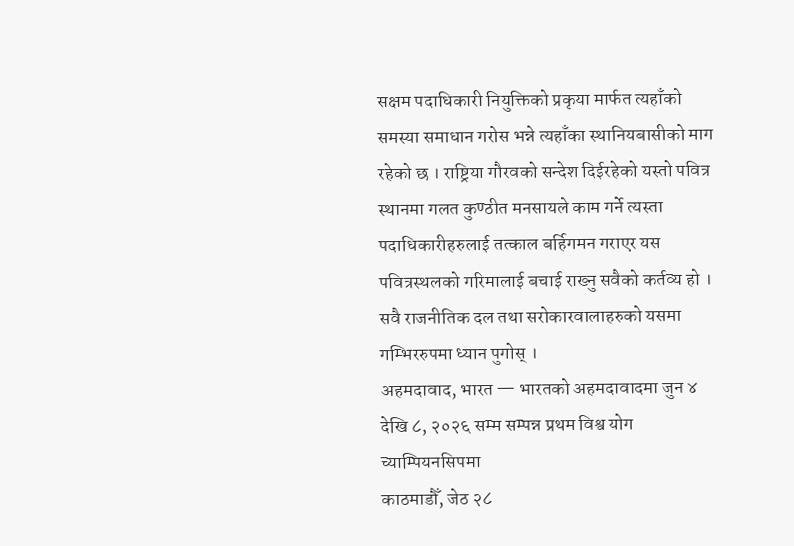सक्षम पदाधिकारी नियुक्तिको प्रकृया मार्फत त्यहाँको समस्या समाधान गरोस भन्ने त्यहाँका स्थानियबासीको माग रहेको छ । राष्ट्रिया गौरवको सन्देश दिईरहेको यस्तो पवित्र स्थानमा गलत कुण्ठीत मनसायले काम गर्ने त्यस्ता पदाधिकारीहरुलाई तत्काल बर्हिगमन गराएर यस पवित्रस्थलको गरिमालाई बचाई राख्नु सवैको कर्तव्य हो । सवै राजनीतिक दल तथा सरोकारवालाहरुको यसमा गम्भिररुपमा ध्यान पुगोस् ।
अहमदावाद, भारत — भारतको अहमदावादमा जुन ४ देखि ८, २०२६ सम्म सम्पन्न प्रथम विश्व योग च्याम्पियनसिपमा
काठमाडौँ, जेठ २८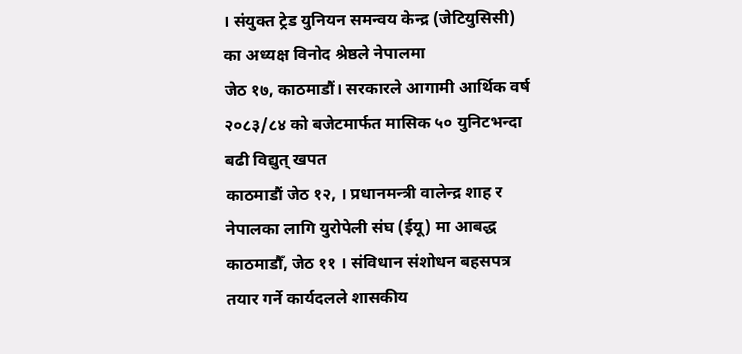। संयुक्त ट्रेड युनियन समन्वय केन्द्र (जेटियुसिसी) का अध्यक्ष विनोद श्रेष्ठले नेपालमा
जेठ १७, काठमाडौं। सरकारले आगामी आर्थिक वर्ष २०८३/८४ को बजेटमार्फत मासिक ५० युनिटभन्दा बढी विद्युत् खपत
काठमाडौं जेठ १२, । प्रधानमन्त्री वालेन्द्र शाह र नेपालका लागि युरोपेली संघ (ईयू) मा आबद्ध
काठमाडौँ, जेठ ११ । संविधान संशोधन बहसपत्र तयार गर्ने कार्यदलले शासकीय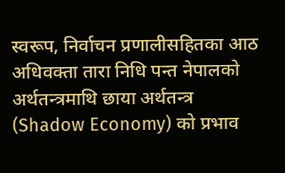स्वरूप, निर्वाचन प्रणालीसहितका आठ
अधिवक्ता तारा निधि पन्त नेपालको अर्थतन्त्रमाथि छाया अर्थतन्त्र (Shadow Economy) को प्रभाव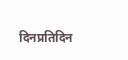दिनप्रतिदिन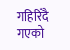गहिरिँदै गएको